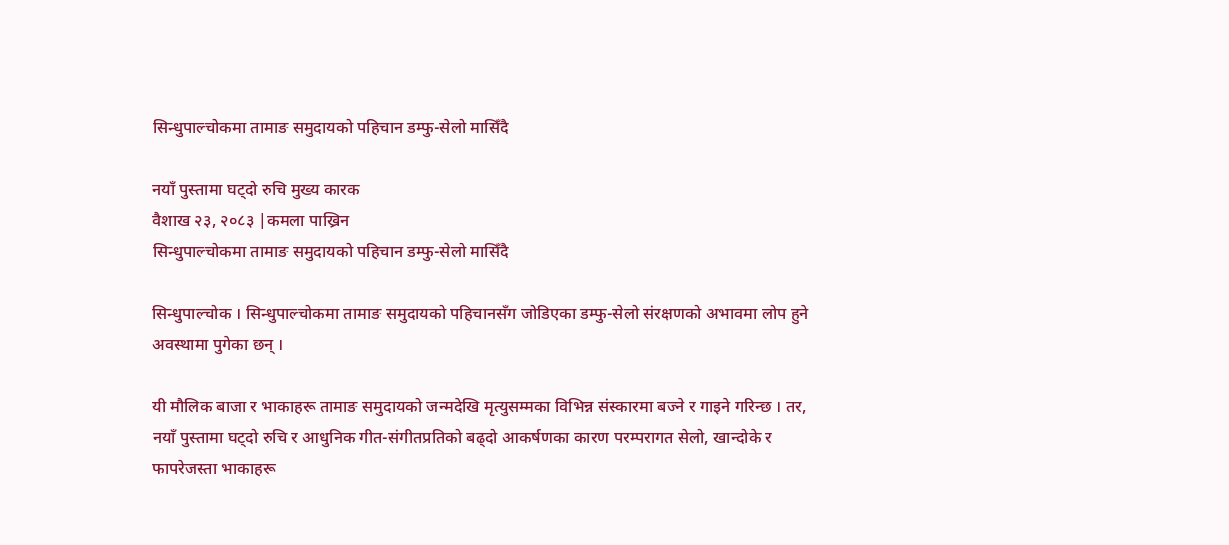सिन्धुपाल्चोकमा तामाङ समुदायको पहिचान डम्फु-सेलो मासिँदै

नयाँ पुस्तामा घट्दो रुचि मुख्य कारक
वैशाख २३, २०८३ |कमला पाख्रिन
सिन्धुपाल्चोकमा तामाङ समुदायको पहिचान डम्फु-सेलो मासिँदै

सिन्धुपाल्चोक । सिन्धुपाल्चोकमा तामाङ समुदायको पहिचानसँग जोडिएका डम्फु-सेलो संरक्षणको अभावमा लोप हुने अवस्थामा पुगेका छन् ।

यी मौलिक बाजा र भाकाहरू तामाङ समुदायको जन्मदेखि मृत्युसम्मका विभिन्न संस्कारमा बज्ने र गाइने गरिन्छ । तर, नयाँ पुस्तामा घट्दो रुचि र आधुनिक गीत-संगीतप्रतिको बढ्दो आकर्षणका कारण परम्परागत सेलो, खान्दोके र फापरेजस्ता भाकाहरू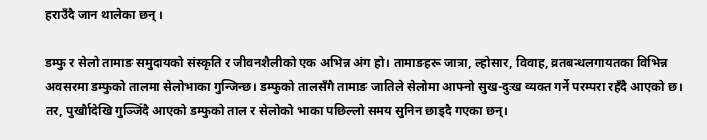हराउँदै जान थालेका छन् ।

डम्फु र सेलो तामाङ समुदायको संस्कृति र जीवनशैलीको एक अभिन्न अंग हो। तामाङहरू जात्रा, ल्होसार, विवाह, व्रतबन्धलगायतका विभिन्न अवसरमा डम्फुको तालमा सेलोभाका गुन्जिन्छ। डम्फुको तालसँगै तामाङ जातिले सेलोमा आफ्नो सुख-दुःख व्यक्त गर्ने परम्परा रहँदै आएको छ। तर, पुर्खौादेखि गुञ्जिँदै आएको डम्फुको ताल र सेलोको भाका पछिल्लो समय सुनिन छाड्दै गएका छन्।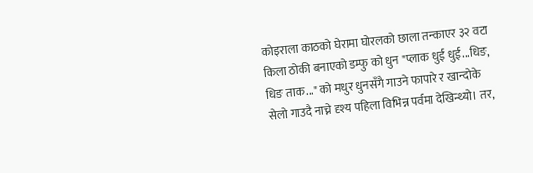कोइराला काठको घेरामा घोरलको छाला तन्काएर ३२ वटा किला ठोकी बनाएको डम्फु को धुन "प्लाक धुई धुई...धिङ, धिङ ताक..." को मधुर धुनसँगै गाउने फापारे र खान्दोके सेलो गाउदै नाच्ने दृश्य पहिला विभिन्न पर्वमा देखिन्थ्यो। तर,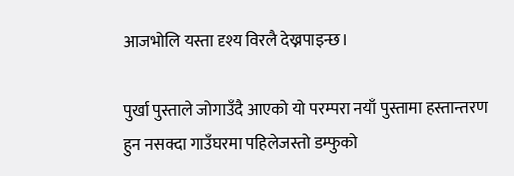आजभोलि यस्ता दृश्य विरलै देख्नपाइन्छ।

पुर्खा पुस्ताले जोगाउँदै आएको यो परम्परा नयाँ पुस्तामा हस्तान्तरण हुन नसक्दा गाउँघरमा पहिलेजस्तो डम्फुको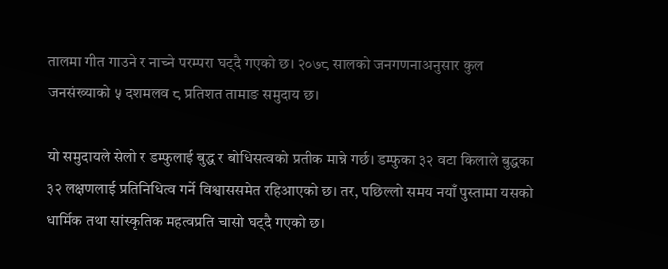तालमा गीत गाउने र नाच्ने परम्परा घट्दै गएको छ। २०७८ सालको जनगणनाअनुसार कुल जनसंख्याको ५ दशमलव ८ प्रतिशत तामाङ समुदाय छ।

यो समुदायले सेलो र डम्फुलाई बुद्ध र बोधिसत्वको प्रतीक मान्ने गर्छ। डम्फुका ३२ वटा किलाले बुद्धका ३२ लक्षणलाई प्रतिनिधित्व गर्ने विश्वाससमेत रहिआएको छ। तर, पछिल्लो समय नयाँ पुस्तामा यसको धार्मिक तथा सांस्कृतिक महत्वप्रति चासो घट्दै गएको छ।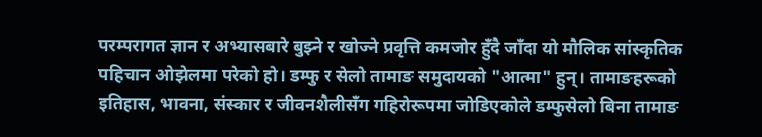परम्परागत ज्ञान र अभ्यासबारे बुझ्ने र खोज्ने प्रवृत्ति कमजोर हुँदै जाँदा यो मौलिक सांस्कृतिक पहिचान ओझेलमा परेको हो। डम्फु र सेलो तामाङ समुदायको "आत्मा" हुन्। तामाङहरूको इतिहास, भावना, संस्कार र जीवनशैलीसँग गहिरोरूपमा जोडिएकोले डम्फुसेलो बिना तामाङ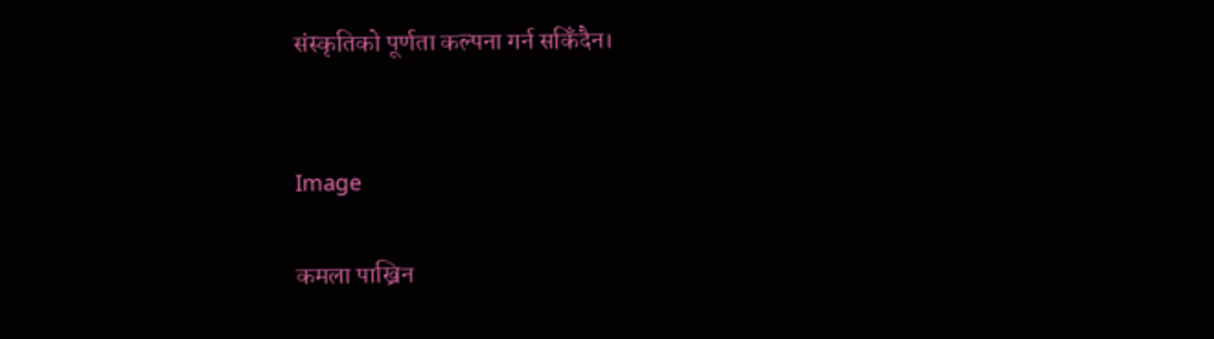संस्कृतिको पूर्णता कल्पना गर्न सकिँदैन।


Image

कमला पाख्रिन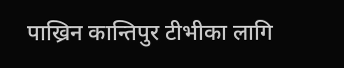पाख्रिन कान्तिपुर टीभीका लागि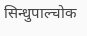सिन्धुपाल्चोक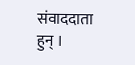संवाददाता हुन् ।